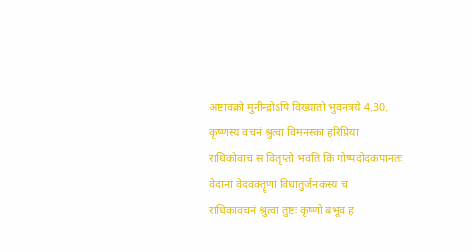अष्टावक्रो मुनीन्द्रोऽपि विख्यातो भुवनत्रये 4.30.
कृष्णस्य वचनं श्रुत्वा विमनस्का हरिप्रिया
राधिकोवाच स वितृप्तो भवति किं गोष्पदोदकपानतः
वेदानां वेदवक्तॄणां विधातुर्जनकस्य च
राधिकावचनं श्रुत्वा तुष्टः कृष्णो बभूव ह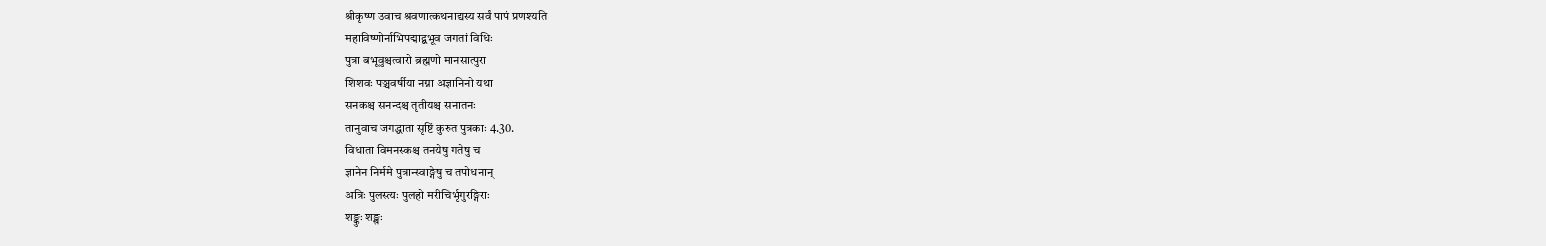श्रीकृष्ण उवाच श्रवणात्कथनाद्यस्य सर्वं पापं प्रणश्यति
महाविष्णोर्नाभिपद्माद्बभूव जगतां विधिः
पुत्रा बभूवुश्चत्वारो ब्रह्मणो मानसात्पुरा
शिशवः पञ्चवर्षीया नग्ना अज्ञानिनो यथा
सनकश्च सनन्दश्च तृतीयश्च सनातनः
तानुवाच जगद्धाता सृष्टिं कुरुत पुत्रकाः 4.30.
विधाता विमनस्कश्च तनयेषु गतेषु च
ज्ञानेन निर्ममे पुत्रान्स्वाङ्गेषु च तपोधनान्
अत्रिः पुलस्त्यः पुलहो मरीचिर्भृगुरङ्गिराः
शङ्कुः शङ्खः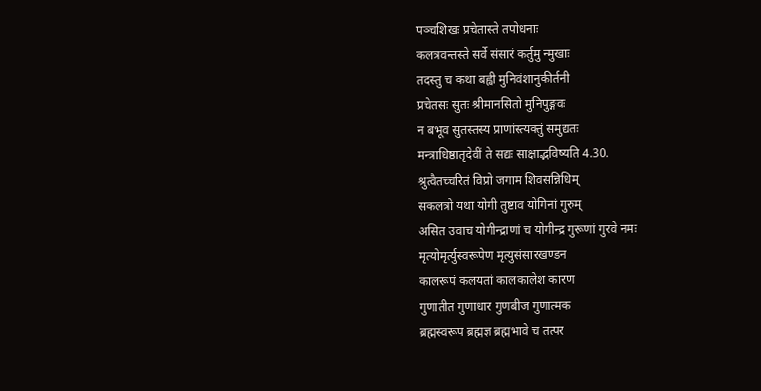पञ्चशिखः प्रचेतास्ते तपोधनाः
कलत्रवन्तस्ते सर्वे संसारं कर्तुमु न्मुखाः
तदस्तु च कथा बह्वी मुनिवंशानुकीर्तनी
प्रचेतसः सुतः श्रीमानसितो मुनिपुङ्गवः
न बभूव सुतस्तस्य प्राणांस्त्यक्तुं समुद्यतः
मन्त्राधिष्ठातृदेवीं ते सद्यः साक्षाद्भविष्यति 4.30.
श्रुत्वैतच्चरितं विप्रो जगाम शिवसन्निधिम्
सकलत्रो यथा योगी तुष्टाव योगिनां गुरुम्
असित उवाच योगीन्द्राणां च योगीन्द्र गुरूणां गुरवे नमः
मृत्योमृर्त्युस्वरूपेण मृत्युसंसारखण्डन
कालरूपं कलयतां कालकालेश कारण
गुणातीत गुणाधार गुणबीज गुणात्मक
ब्रह्मस्वरूप ब्रह्मज्ञ ब्रह्मभावे च तत्पर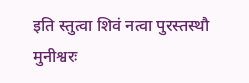इति स्तुत्वा शिवं नत्वा पुरस्तस्थौ मुनीश्वरः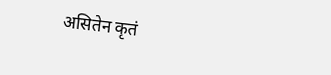असितेन कृतं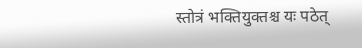स्तोत्रं भक्तियुक्तश्च यः पठेत्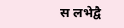स लभेद्वै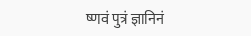ष्णवं पुत्रं ज्ञानिनं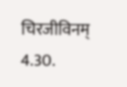चिरजीविनम् 4.30.